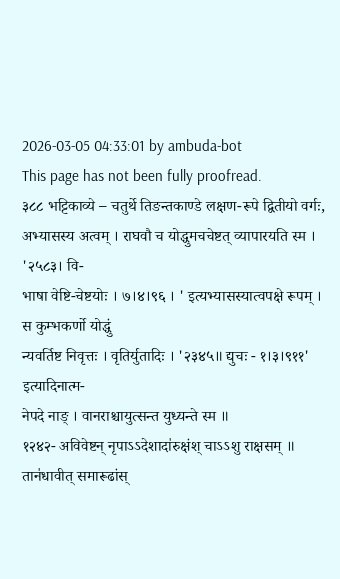2026-03-05 04:33:01 by ambuda-bot
This page has not been fully proofread.
३८८ भट्टिकाव्ये – चतुर्थे तिङन्तकाण्डे लक्षण-रूपे द्वितीयो वर्गः,
अभ्यासस्य अत्वम् । राघवौ च योद्धुमचचेष्टत् व्यापारयति स्म । '२५८३। वि-
भाषा वेष्टि-चेष्टयोः । ७।४।९६ । ' इत्यभ्यासस्यात्वपक्षे रूपम् । स कुम्भकर्णो योद्धुं
न्यवर्तिष्ट निवृत्तः । वृतिर्युतादिः । '२३४५॥ द्युचः - १।३।९११' इत्यादिनात्म-
नेपदे नाङ् । वानराश्चायुत्सन्त युध्यन्ते स्म ॥
१२४२- अविवेष्टन् नृपाऽऽदेशादा॑रुक्षंश् चाऽऽशु राक्षसम् ॥
तान॑धावीत् समारूढांस्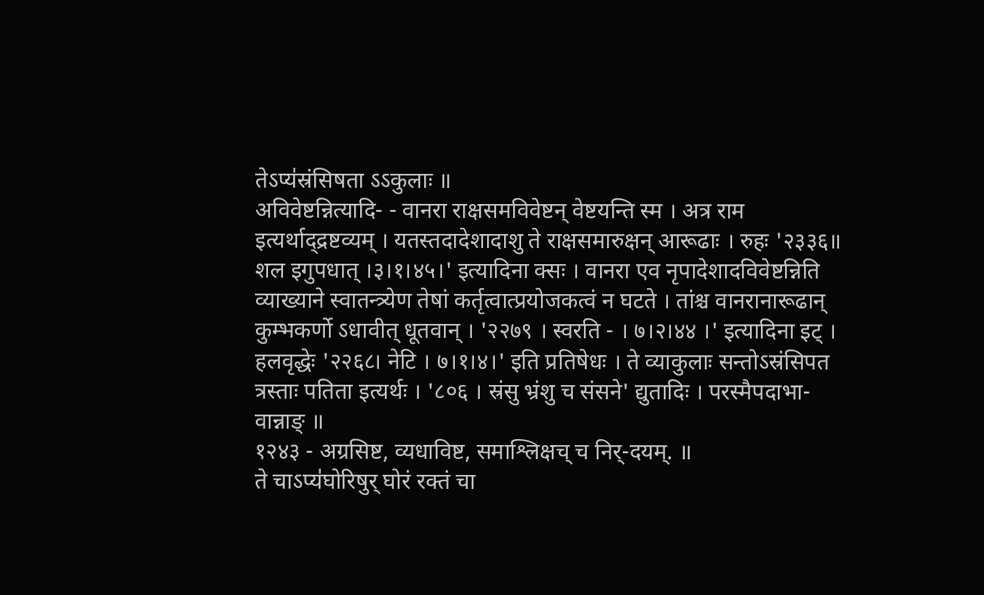तेऽप्य॑स्रंसिषता ऽऽकुलाः ॥
अविवेष्टन्नित्यादि- - वानरा राक्षसमविवेष्टन् वेष्टयन्ति स्म । अत्र राम
इत्यर्थाद्द्रष्टव्यम् । यतस्तदादेशादाशु ते राक्षसमारुक्षन् आरूढाः । रुहः '२३३६॥
शल इगुपधात् ।३।१।४५।' इत्यादिना क्सः । वानरा एव नृपादेशादविवेष्टन्निति
व्याख्याने स्वातन्त्र्येण तेषां कर्तृत्वात्प्रयोजकत्वं न घटते । तांश्च वानरानारूढान्
कुम्भकर्णो ऽधावीत् धूतवान् । '२२७९ । स्वरति - । ७।२।४४ ।' इत्यादिना इट् ।
हलवृद्धेः '२२६८। नेटि । ७।१।४।' इति प्रतिषेधः । ते व्याकुलाः सन्तोऽस्रंसिपत
त्रस्ताः पतिता इत्यर्थः । '८०६ । स्रंसु भ्रंशु च संसने' द्युतादिः । परस्मैपदाभा-
वान्नाङ् ॥
१२४३ - अग्रसिष्ट, व्यधाविष्ट, समाश्लिक्षच् च निर्-दयम्. ॥
ते चाऽप्य॑घोरिषुर् घोरं रक्तं चा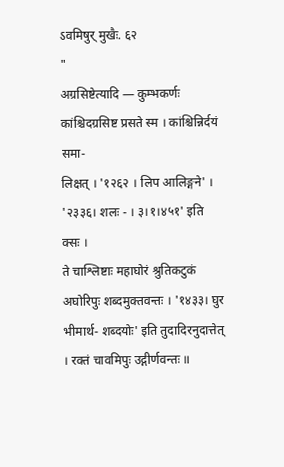ऽवमिषुर् मुखैः. ६२
"
अग्रसिष्टेत्यादि — कुम्भकर्णः कांश्चिदग्रसिष्ट प्रसते स्म । कांश्चिन्निर्दयं समा-
लिक्षत् । '१२६२ । लिप आलिङ्गने' । '२३३६। शलः - । ३।१।४५१' इति क्सः ।
ते चाश्लिष्टाः महाघोरं श्रुतिकटुकं अघोरिपुः शब्दमुक्तवन्तः । '१४३३। घुर
भीमार्थ- शब्दयोः' इति तुदादिरनुदात्तेत् । रक्तं चावमिपुः उद्गीर्णवन्तः ॥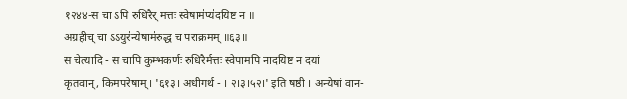१२४४-स चा ऽपि रुधिरैर् मत्तः स्वेषाम॑प्य॑दयिष्ट न ॥
अग्रहीच् चा ऽऽयुर॑न्येषाम॑रुद्ध च पराक्रमम् ॥६३॥
स चेत्यादि - स चापि कुम्भकर्णः रुधिरैर्मत्तः स्वेपामपि नादयिष्ट न दयां
कृतवान्, किमपरेषाम्। '६१३। अधीगर्थ - । २।३।५२।' इति षष्ठी । अन्येषां वान-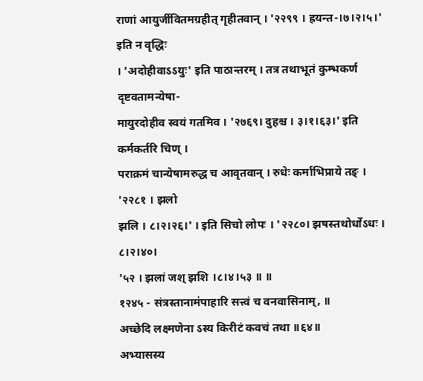राणां आयुर्जीवितमग्रहीत् गृहीतवान् । '२२९९ । ह्रयन्त-।७।२।५।' इति न वृद्धिः
। 'अदोहीवाऽऽयुः' इति पाठान्तरम् । तत्र तथाभूतं कुम्भकर्ण दृष्टवतामन्येषा-
मायुरदोहीव स्वयं गतमिव । '२७६९। दुहश्च । ३।१।६३।' इति कर्मकर्तरि चिण् ।
पराक्रमं चान्येषामरुद्ध च आवृतवान् । रुधेः कर्माभिप्राये तङ् । '२२८१ । झलो
झलि । ८।२।२६।' । इति सिचो लोपः । '२२८०। झषस्तथोर्धोऽधः । ८।२।४०।
'५२ । झलां जश् झशि ।८।४।५३ ॥ ॥
१२४५ - संत्रस्तानाम॑पाहारि सत्त्वं च वनवासिनाम्, ॥
अच्छेदि लक्ष्मणेना ऽस्य किरीटं कवचं तथा ॥६४॥
अभ्यासस्य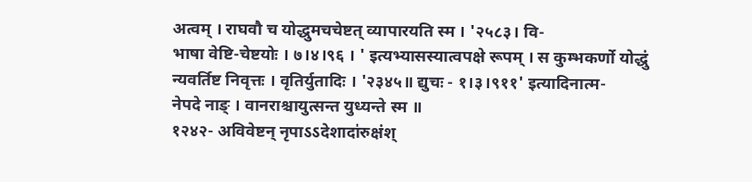अत्वम् । राघवौ च योद्धुमचचेष्टत् व्यापारयति स्म । '२५८३। वि-
भाषा वेष्टि-चेष्टयोः । ७।४।९६ । ' इत्यभ्यासस्यात्वपक्षे रूपम् । स कुम्भकर्णो योद्धुं
न्यवर्तिष्ट निवृत्तः । वृतिर्युतादिः । '२३४५॥ द्युचः - १।३।९११' इत्यादिनात्म-
नेपदे नाङ् । वानराश्चायुत्सन्त युध्यन्ते स्म ॥
१२४२- अविवेष्टन् नृपाऽऽदेशादा॑रुक्षंश्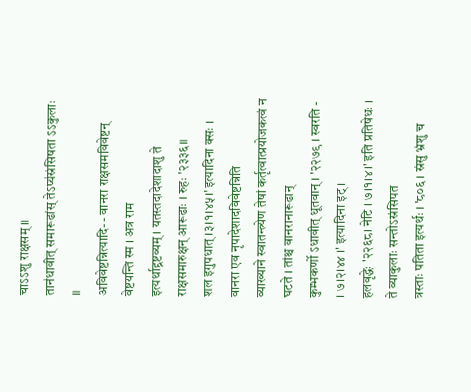चाऽऽशु राक्षसम् ॥
तान॑धावीत् समारूढांस् तेऽप्य॑स्रंसिषता ऽऽकुलाः ॥
अविवेष्टन्नित्यादि- - वानरा राक्षसमविवेष्टन् वेष्टयन्ति स्म । अत्र राम
इत्यर्थाद्द्रष्टव्यम् । यतस्तदादेशादाशु ते राक्षसमारुक्षन् आरूढाः । रुहः '२३३६॥
शल इगुपधात् ।३।१।४५।' इत्यादिना क्सः । वानरा एव नृपादेशादविवेष्टन्निति
व्याख्याने स्वातन्त्र्येण तेषां कर्तृत्वात्प्रयोजकत्वं न घटते । तांश्च वानरानारूढान्
कुम्भकर्णो ऽधावीत् धूतवान् । '२२७९ । स्वरति - । ७।२।४४ ।' इत्यादिना इट् ।
हलवृद्धेः '२२६८। नेटि । ७।१।४।' इति प्रतिषेधः । ते व्याकुलाः सन्तोऽस्रंसिपत
त्रस्ताः पतिता इत्यर्थः । '८०६ । स्रंसु भ्रंशु च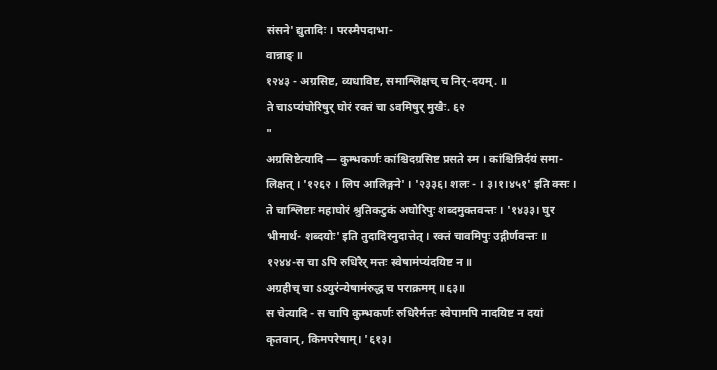संसने' द्युतादिः । परस्मैपदाभा-
वान्नाङ् ॥
१२४३ - अग्रसिष्ट, व्यधाविष्ट, समाश्लिक्षच् च निर्-दयम्. ॥
ते चाऽप्य॑घोरिषुर् घोरं रक्तं चा ऽवमिषुर् मुखैः. ६२
"
अग्रसिष्टेत्यादि — कुम्भकर्णः कांश्चिदग्रसिष्ट प्रसते स्म । कांश्चिन्निर्दयं समा-
लिक्षत् । '१२६२ । लिप आलिङ्गने' । '२३३६। शलः - । ३।१।४५१' इति क्सः ।
ते चाश्लिष्टाः महाघोरं श्रुतिकटुकं अघोरिपुः शब्दमुक्तवन्तः । '१४३३। घुर
भीमार्थ- शब्दयोः' इति तुदादिरनुदात्तेत् । रक्तं चावमिपुः उद्गीर्णवन्तः ॥
१२४४-स चा ऽपि रुधिरैर् मत्तः स्वेषाम॑प्य॑दयिष्ट न ॥
अग्रहीच् चा ऽऽयुर॑न्येषाम॑रुद्ध च पराक्रमम् ॥६३॥
स चेत्यादि - स चापि कुम्भकर्णः रुधिरैर्मत्तः स्वेपामपि नादयिष्ट न दयां
कृतवान्, किमपरेषाम्। '६१३।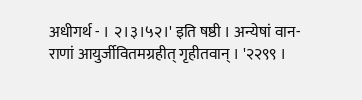अधीगर्थ - । २।३।५२।' इति षष्ठी । अन्येषां वान-
राणां आयुर्जीवितमग्रहीत् गृहीतवान् । '२२९९ ।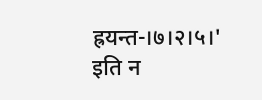ह्रयन्त-।७।२।५।' इति न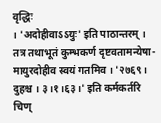वृद्धिः
। 'अदोहीवाऽऽयुः' इति पाठान्तरम् । तत्र तथाभूतं कुम्भकर्ण दृष्टवतामन्येषा-
मायुरदोहीव स्वयं गतमिव । '२७६९। दुहश्च । ३।१।६३।' इति कर्मकर्तरि चिण्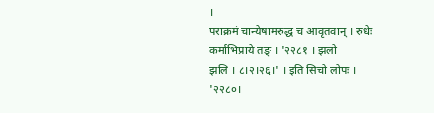।
पराक्रमं चान्येषामरुद्ध च आवृतवान् । रुधेः कर्माभिप्राये तङ् । '२२८१ । झलो
झलि । ८।२।२६।' । इति सिचो लोपः । '२२८०।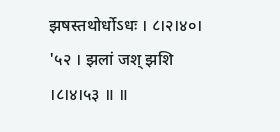झषस्तथोर्धोऽधः । ८।२।४०।
'५२ । झलां जश् झशि ।८।४।५३ ॥ ॥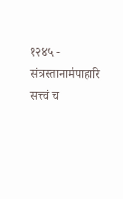१२४५ - संत्रस्तानाम॑पाहारि सत्त्वं च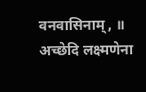वनवासिनाम्, ॥
अच्छेदि लक्ष्मणेना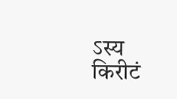ऽस्य किरीटं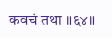कवचं तथा ॥६४॥